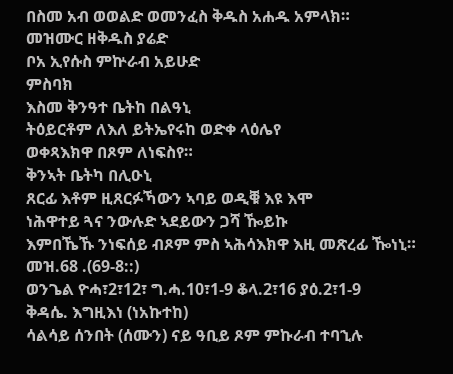በስመ አብ ወወልድ ወመንፈስ ቅዱስ አሐዱ አምላክ።
መዝሙር ዘቅዱስ ያሬድ
ቦአ ኢየሱስ ምኵራብ አይሁድ
ምስባክ
እስመ ቅንዓተ ቤትከ በልዓኒ
ትዕይርቶም ለእለ ይትኤየሩከ ወድቀ ላዕሌየ
ወቀጻእክዋ በጾም ለነፍስየ።
ቅንኣት ቤትካ በሊዑኒ
ጸርፊ እቶም ዚጸርፉኻውን ኣባይ ወዲቑ እዩ እሞ
ነሕዋተይ ጓና ንውሉድ ኣደይውን ጋሻ ዀይኩ
እምበኼኹ ንነፍሰይ ብጾም ምስ ኣሕሳእክዋ እዚ መጽረፊ ዀነኒ።
መዝ.68 .(69-8::)
ወንጌል ዮሓ፣2፣12፣ ግ.ሓ.10፣1-9 ቆላ.2፣16 ያዕ.2፣1-9
ቅዳሴ. እግዚእነ (ነአኩተከ)
ሳልሳይ ሰንበት (ሰሙን) ናይ ዓቢይ ጾም ምኩራብ ተባኂሉ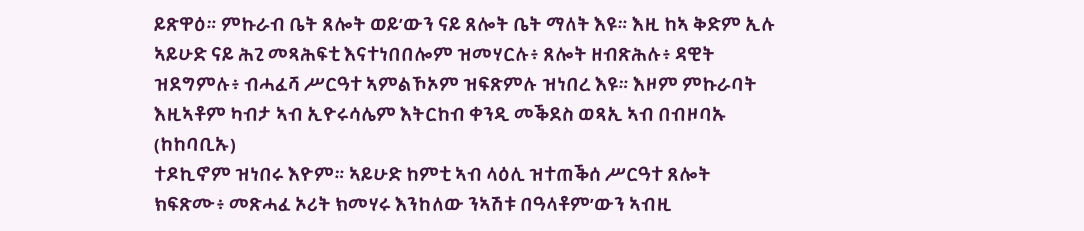ይጽዋዕ። ምኩራብ ቤት ጸሎት ወይ’ውን ናይ ጸሎት ቤት ማለት እዩ። እዚ ከኣ ቅድም ኢሉ ኣይሁድ ናይ ሕጊ መጻሕፍቲ እናተነበበሎም ዝመሃርሉ፥ ጸሎት ዘብጽሕሉ፥ ዳዊት ዝደግምሉ፥ ብሓፈሻ ሥርዓተ ኣምልኾኦም ዝፍጽምሉ ዝነበረ እዩ። እዞም ምኩራባት እዚኣቶም ካብታ ኣብ ኢዮሩሳሌም እትርከብ ቀንዲ መቕደስ ወጻኢ ኣብ በብዞባኡ (ከከባቢኡ)
ተዶኪኖም ዝነበሩ እዮም። ኣይሁድ ከምቲ ኣብ ላዕሊ ዝተጠቕሰ ሥርዓተ ጸሎት ክፍጽሙ፥ መጽሓፈ ኦሪት ክመሃሩ እንከለው ንኣሽቱ በዓላቶም’ውን ኣብዚ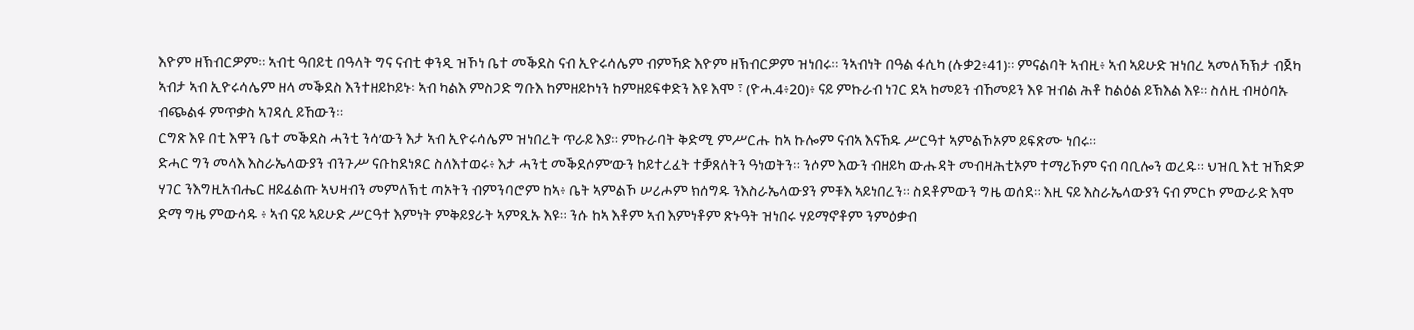እዮም ዘኽብርዎም። ኣብቲ ዓበይቲ በዓላት ግና ናብቲ ቀንዲ ዝኾነ ቤተ መቕደስ ናብ ኢዮሩሳሌም ብምኻድ እዮም ዘኽብርዎም ዝነበሩ። ንኣብነት በዓል ፋሲካ (ሉቃ2፥41)። ምናልባት ኣብዚ፥ ኣብ ኣይሁድ ዝነበረ ኣመለኻኽታ ብጀካ ኣብታ ኣብ ኢዮሩሳሌም ዘላ መቕደስ እንተዘይኮይኑ፡ ኣብ ካልእ ምስጋድ ግቡእ ከምዘይኮነን ከምዘይፍቀድን እዩ እሞ ፣ (ዮሓ.4፥20)፥ ናይ ምኩራብ ነገር ደኣ ከመይን ብኸመይን እዩ ዝብል ሕቶ ከልዕል ይኽእል እዩ። ስለዚ ብዛዕባኡ ብጭልፋ ምጥቃስ ኣገዳሲ ይኸውን።
ርግጽ እዩ በቲ እዋን ቤተ መቕደስ ሓንቲ ንሳ’ውን እታ ኣብ ኢዮሩሳሌም ዝነበረት ጥራይ እያ። ምኩራባት ቅድሚ ምሥርሑ ከኣ ኩሎም ናብኣ እናኸዱ ሥርዓተ ኣምልኾኦም ይፍጽሙ ነበሩ።
ድሓር ግን መላእ እስራኤላውያን ብንጉሥ ናቡከደነጾር ስለእተወሩ፥ እታ ሓንቲ መቕደሶም’ውን ከይተረፈት ተቓጸለትን ዓነወትን። ንሶም እውን ብዘይካ ውሑዳት መብዛሕቲኦም ተማሪኾም ናብ ባቢሎን ወረዱ። ህዝቢ እቲ ዝኸድዎ ሃገር ንእግዚአብሔር ዘይፈልጡ ኣህዛብን መምለኽቲ ጣኦትን ብምንባሮም ከኣ፥ ቤት ኣምልኾ ሠሪሖም ክሰግዱ ንእስራኤላውያን ምቹእ ኣይነበረን። ስደቶምውን ግዜ ወሰደ። እዚ ናይ እስራኤላውያን ናብ ምርኮ ምውራድ እሞ ድማ ግዜ ምውሳዱ ፥ ኣብ ናይ ኣይሁድ ሥርዓተ እምነት ምቅይያራት ኣምጺኡ እዩ። ንሱ ከኣ እቶም ኣብ እምነቶም ጽኑዓት ዝነበሩ ሃይማኖቶም ንምዕቃብ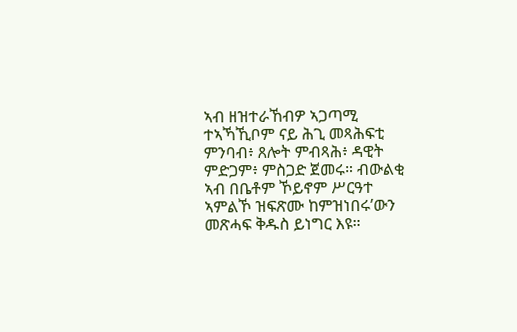ኣብ ዘዝተራኸብዎ ኣጋጣሚ ተኣኻኺቦም ናይ ሕጊ መጻሕፍቲ ምንባብ፥ ጸሎት ምብጻሕ፥ ዳዊት ምድጋም፥ ምስጋድ ጀመሩ። ብውልቂ ኣብ በቤቶም ኾይኖም ሥርዓተ ኣምልኾ ዝፍጽሙ ከምዝነበሩ’ውን መጽሓፍ ቅዱስ ይነግር እዩ።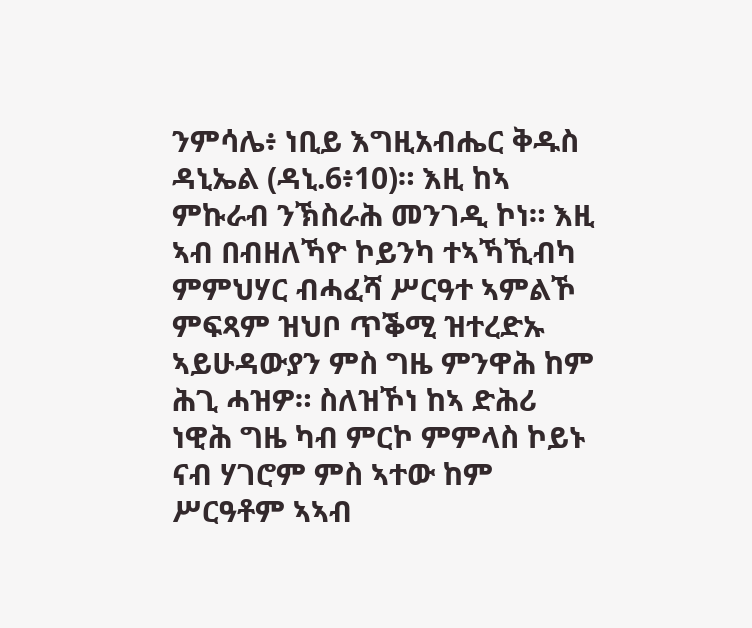ንምሳሌ፥ ነቢይ እግዚአብሔር ቅዱስ ዳኒኤል (ዳኒ.6፥10)። እዚ ከኣ ምኩራብ ንኽስራሕ መንገዲ ኮነ። እዚ ኣብ በብዘለኻዮ ኮይንካ ተኣኻኺብካ ምምህሃር ብሓፈሻ ሥርዓተ ኣምልኾ ምፍጻም ዝህቦ ጥቕሚ ዝተረድኡ ኣይሁዳውያን ምስ ግዜ ምንዋሕ ከም ሕጊ ሓዝዎ። ስለዝኾነ ከኣ ድሕሪ ነዊሕ ግዜ ካብ ምርኮ ምምላስ ኮይኑ ናብ ሃገሮም ምስ ኣተው ከም ሥርዓቶም ኣኣብ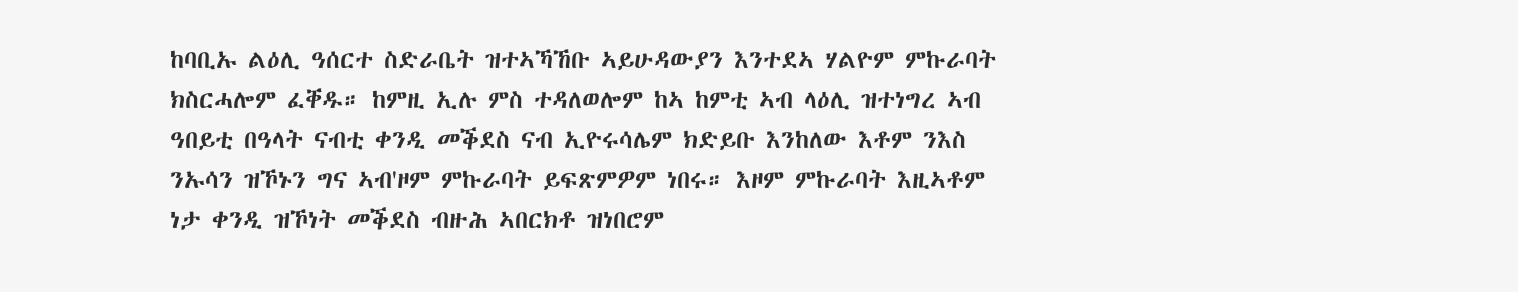ከባቢኡ ልዕሊ ዓሰርተ ስድራቤት ዝተኣኻኸቡ ኣይሁዳውያን እንተደኣ ሃልዮም ምኩራባት ክስርሓሎም ፈቐዱ። ከምዚ ኢሉ ምስ ተዳለወሎም ከኣ ከምቲ ኣብ ላዕሊ ዝተነግረ ኣብ ዓበይቲ በዓላት ናብቲ ቀንዲ መቕደስ ናብ ኢዮሩሳሌም ክድይቡ እንከለው እቶም ንእስ ንኡሳን ዝኾኑን ግና ኣብ'ዞም ምኩራባት ይፍጽምዎም ነበሩ። እዞም ምኩራባት እዚኣቶም ነታ ቀንዲ ዝኾነት መቕደስ ብዙሕ ኣበርክቶ ዝነበሮም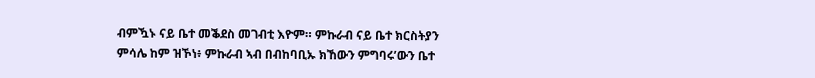ብምዃኑ ናይ ቤተ መቕደስ መገብቲ እዮም። ምኩራብ ናይ ቤተ ክርስትያን ምሳሌ ከም ዝኾነ፥ ምኩራብ ኣብ በብከባቢኡ ክኸውን ምግባሩ’ውን ቤተ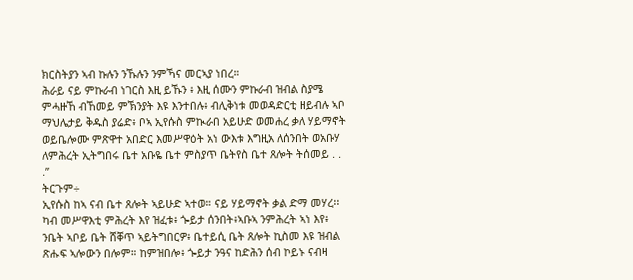ክርስትያን ኣብ ኩሉን ንኹሉን ንምኻና መርኣያ ነበረ።
ሕራይ ናይ ምኩራብ ነገርስ እዚ ይኹን ፥ እዚ ሰሙን ምኩራብ ዝብል ስያሜ ምሓዙኸ ብኸመይ ምኽንያት እዩ እንተበሉ፥ ብሊቅነቱ መወዳድርቲ ዘይብሉ ኣቦ ማህሌታይ ቅዱስ ያሬድ፥ ቦኣ ኢየሱስ ምኲራበ አይሁድ ወመሐረ ቃለ ሃይማኖት ወይቤሎሙ ምጽዋተ አበድር እመሥዋዕት አነ ውእቱ እግዚአ ለሰንበት ወአቡሃ ለምሕረት ኢትግበሩ ቤተ አቡዬ ቤተ ምስያጥ ቤትየስ ቤተ ጸሎት ትሰመይ . . .”
ትርጉም÷
ኢየሱስ ከኣ ናብ ቤተ ጸሎት ኣይሁድ ኣተወ። ናይ ሃይማኖት ቃል ድማ መሃረ፡፡ ካብ መሥዋእቲ ምሕረት እየ ዝፈቱ፥ ጐይታ ሰንበት፥ኣቡኣ ንምሕረት ኣነ እየ፥ ንቤት ኣቦይ ቤት ሸቐጥ ኣይትግበርዎ፥ ቤተይሲ ቤት ጸሎት ኪስመ እዩ ዝብል ጽሑፍ ኣሎውን በሎም። ከምዝበሎ፥ ጐይታ ንዓና ከድሕን ሰብ ኮይኑ ናብዛ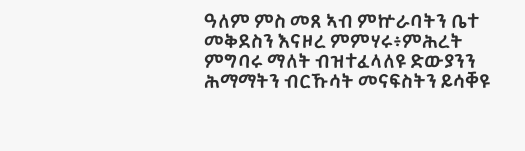ዓለም ምስ መጸ ኣብ ምኵራባትን ቤተ መቅደስን እናዞረ ምምሃሩ፥ምሕረት ምግባሩ ማለት ብዝተፈላለዩ ድውያንን ሕማማትን ብርኹሳት መናፍስትን ይሳቐዩ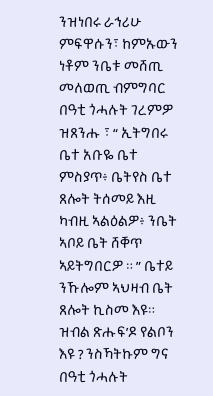ንዝነበሩ ራኅሪሁ ምፍዋሱን፣ ከምኡውን ነቶም ንቤቱ መሸጢ መለወጢ ብምግባር በዓቲ ጎሓሉት ገረምዎ ዝጸንሑ ፣ “ ኢትግበሩ ቤተ አቡዬ ቤተ ምስያጥ፥ ቤትየስ ቤተ ጸሎት ትሰመይ እዚ ካብዚ ኣልዕልዎ፥ ንቤት ኣቦይ ቤት ሸቐጥ ኣይትግበርዎ ። ” ቤተይ ንኹሎም ኣህዛብ ቤት ጸሎት ኪስመ እዩ። ዝብል ጽሑፍ’ዶ የልቦን እዩ ? ንስኻትኩም ግና በዓቲ ጎሓሉት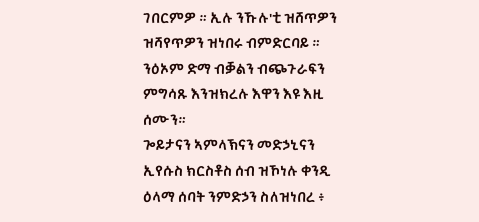ገበርምዎ ። ኢሉ ንኹሉ'ቲ ዝሸጥዎን ዝሻየጥዎን ዝነበሩ ብምድርባይ ። ንዕኦም ድማ ብቓልን ብጭጉራፍን ምግሳጹ እንዝክረሉ እዋን እዩ እዚ ሰሙን።
ጐይታናን ኣምላኽናን መድኃኒናን ኢየሱስ ክርስቶስ ሰብ ዝኾነሉ ቀንዲ ዕላማ ሰባት ንምድኃን ስለዝነበረ ፥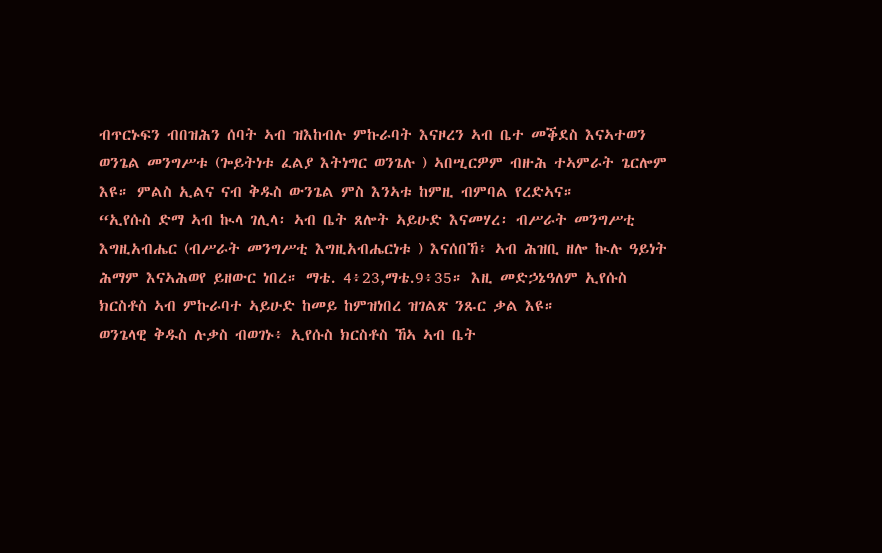ብጥርኑፍን ብበዝሕን ሰባት ኣብ ዝእከብሉ ምኩራባት እናዞረን ኣብ ቤተ መቕደስ እናኣተወን ወንጌል መንግሥቱ (ጐይትነቱ ፈልያ እትነግር ወንጌሉ ) ኣበሢርዎም ብዙሕ ተኣምራት ጌርሎም እዩ። ምልስ ኢልና ናብ ቅዱስ ውንጌል ምስ እንኣቱ ከምዚ ብምባል የረድኣና።
“ኢየሱስ ድማ ኣብ ኲላ ገሊላ፡ ኣብ ቤት ጸሎት ኣይሁድ እናመሃረ፡ ብሥራት መንግሥቲ እግዚአብሔር (ብሥራት መንግሥቲ እግዚአብሔርነቱ ) እናሰበኸ፥ ኣብ ሕዝቢ ዘሎ ኲሉ ዓይነት ሕማም እናኣሕወየ ይዘውር ነበረ። ማቴ. 4፥23,ማቴ.9፥35። እዚ መድኃኔዓለም ኢየሱስ ክርስቶስ ኣብ ምኩራባተ ኣይሁድ ከመይ ከምዝነበረ ዝገልጽ ንጹር ቃል እዩ።
ወንጌላዊ ቅዱስ ሉቃስ ብወገኑ፥ ኢየሱስ ክርስቶስ ኸኣ ኣብ ቤት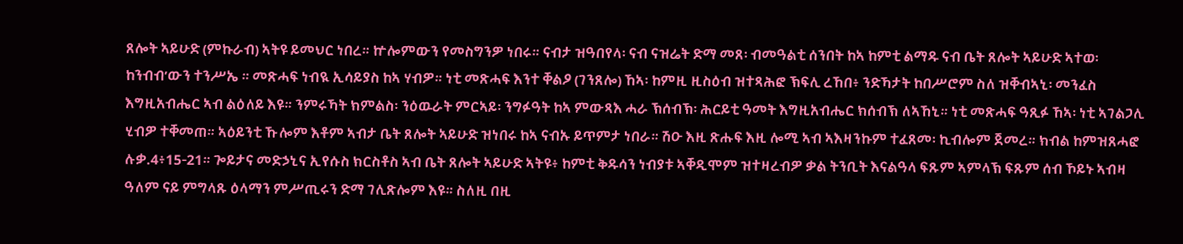ጸሎት ኣይሁድ (ምኩራብ) ኣትዩ ይመህር ነበረ። ኵሎምውን የመስግንዎ ነበሩ። ናብታ ዝዓበየላ፡ ናብ ናዝሬት ድማ መጸ፡ ብመዓልቲ ሰንበት ከኣ ከምቲ ልማዱ ናብ ቤት ጸሎት ኣይሁድ ኣተወ፡ ከንብብ’ውን ተንሥኤ ። መጽሓፍ ነብዪ ኢሳይያስ ከኣ ሃብዎ። ነቲ መጽሓፍ እንተ ቐልዖ (ገንጸሎ) ኸኣ፡ ከምዚ ዚስዕብ ዝተጻሕፎ ኽፍሊ ረኸበ፥ ንድኻታት ከበሥሮም ስለ ዝቐብኣኒ፡ መንፈስ እግዚአብሔር ኣብ ልዕለይ እዩ። ንምሩኻት ክምልስ፡ ንዕዉራት ምርኣይ፡ ንግፉዓት ከኣ ምውጻእ ሓራ ኽሰብኽ፡ ሕርይቲ ዓመት እግዚአብሔር ክሰብኽ ለኣኸኒ። ነቲ መጽሓፍ ዓጺፉ ኸኣ፡ ነቲ ኣገልጋሊ ሂብዎ ተቐመጠ። ኣዕይንቲ ኹሎም እቶም ኣብታ ቤት ጸሎት ኣይሁድ ዝነበሩ ከኣ ናብኡ ይጥምታ ነበራ። ሽዑ እዚ ጽሑፍ እዚ ሎሚ ኣብ ኣእዛንኩም ተፈጸመ፡ ኪብሎም ጀመረ። ክብል ከምዝጸሓፎ ሉቃ.4፥15-21። ጐይታና መድኃኒና ኢየሱስ ክርስቶስ ኣብ ቤት ጸሎት ኣይሁድ ኣትዩ፥ ከምቲ ቅዱሳን ነብያቱ ኣቐዲሞም ዝተዛረብዎ ቃል ትንቢት እናልዓላ ፍጹም ኣምላኽ ፍጹም ሰብ ኾይኑ ኣብዛ ዓለም ናይ ምግላጹ ዕላማን ምሥጢሩን ድማ ገሊጽሎም እዩ። ስለዚ በዚ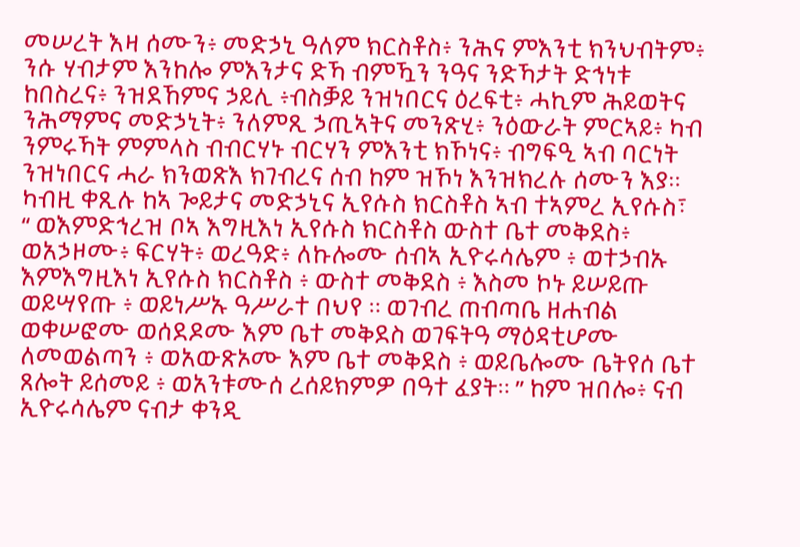መሠረት እዛ ሰሙን፥ መድኃኒ ዓለም ክርስቶስ፥ ንሕና ምእንቲ ክንህብትም፥ ንሱ ሃብታም እንከሎ ምእንታና ድኻ ብምዃን ንዓና ንድኻታት ድኅነቱ ከበስረና፥ ንዝደኸምና ኃይሊ ፥ብስቓይ ንዝነበርና ዕረፍቲ፥ ሓኪም ሕይወትና ንሕማምና መድኃኒት፥ ንለምጺ ኃጢኣትና መንጽሂ፥ ንዕውራት ምርኣይ፥ ካብ ንምሩኻት ምምላስ ብብርሃኑ ብርሃን ምእንቲ ክኾነና፥ ብግፍዒ ኣብ ባርነት ንዝነበርና ሓራ ክንወጽእ ክገብረና ሰብ ከም ዝኾነ እንዝክረሉ ሰሙን እያ።
ካብዚ ቀጺሉ ከኣ ጐይታና መድኃኒና ኢየሱስ ክርስቶስ ኣብ ተኣምረ ኢየሱስ፣
“ ወእምድኅረዝ ቦኣ እግዚእነ ኢየሱስ ክርስቶስ ውስተ ቤተ መቅደስ፥ ወአኃዞሙ፥ ፍርሃት፥ ወረዓድ፥ ለኩሎሙ ሰብኣ ኢዮሩሳሌም ፥ ወተኃብኡ እምእግዚእነ ኢየሱስ ክርስቶስ ፥ ውስተ መቅደስ ፥ እስመ ኮኑ ይሠይጡ ወይሣየጡ ፥ ወይነሥኡ ዓሥራተ በህየ ። ወገብረ ጠብጣቤ ዘሐብል ወቀሠፎሙ ወሰደዶሙ እም ቤተ መቅደስ ወገፍትዓ ማዕዳቲሆሙ ለመወልጣን ፥ ወአውጽኦሙ እም ቤተ መቅደስ ፥ ወይቤሎሙ ቤትየሰ ቤተ ጸሎት ይሰመይ ፥ ወአንቱሙሰ ረሰይክምዎ በዓተ ፈያት። ” ከም ዝበሎ፥ ናብ ኢዮሩሳሌም ናብታ ቀንዲ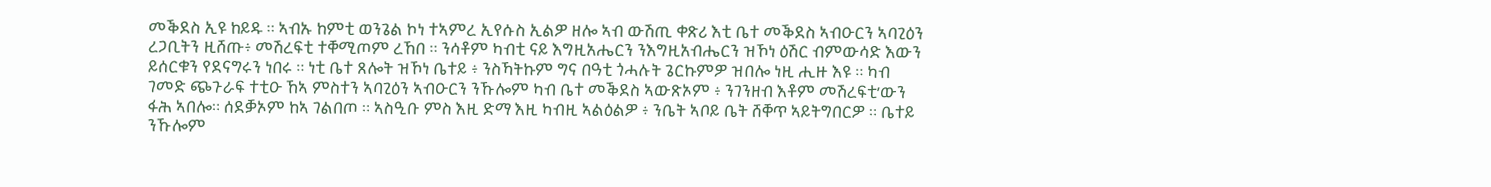መቕደስ ኢዩ ከይዱ ። ኣብኡ ከምቲ ወንጌል ኮነ ተኣምረ ኢየሱስ ኢልዎ ዘሎ ኣብ ውሽጢ ቀጽሪ እቲ ቤተ መቕደስ ኣብዑርን ኣባጊዕን ረጋቢትን ዚሸጡ፥ መሽረፍቲ ተቐሚጦም ረኸበ ። ንሳቶም ካብቲ ናይ እግዚአሔርን ንእግዚአብሔርን ዝኾነ ዕሽር ብምውሳድ እውን ይሰርቁን የደናግሩን ነበሩ ። ነቲ ቤተ ጸሎት ዝኾነ ቤተይ ፥ ንስኻትኩም ግና በዓቲ ጎሓሉት ጌርኩምዎ ዝበሎ ነዚ ሒዙ እዩ ። ካብ ገመድ ጭጉራፍ ተቲዑ ኸኣ ምስተን ኣባጊዕን ኣብዑርን ንኹሎም ካብ ቤተ መቕደስ ኣውጽኦም ፥ ንገንዘብ እቶም መሽረፍቲ’ውን ፋሕ ኣበሎ። ሰደቓኦም ከኣ ገልበጦ ። ኣስዒቡ ምስ እዚ ድማ እዚ ካብዚ ኣልዕልዎ ፥ ንቤት ኣቦይ ቤት ሸቐጥ ኣይትግበርዎ ። ቤተይ ንኹሎም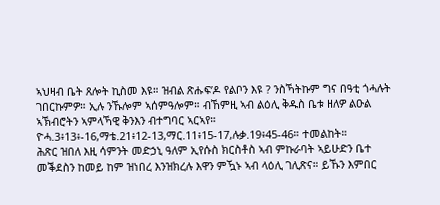ኣህዛብ ቤት ጸሎት ኪስመ እዩ። ዝብል ጽሑፍ’ዶ የልቦን እዩ ? ንስኻትኩም ግና በዓቲ ጎሓሉት ገበርኩምዎ። ኢሉ ንኹሎም ኣሰምዓሎም። ብኸምዚ ኣብ ልዕሊ ቅዱስ ቤቱ ዘለዎ ልዑል ኣኽብሮትን ኣምላኻዊ ቅንእን ብተግባር ኣርኣየ። ዮሓ.3፥13፥-16,ማቴ.21፥12-13,ማር.11፥15-17,ሉቃ.19፥45-46። ተመልከት።
ሕጽር ዝበለ እዚ ሳምንት መድኃኒ ዓለም ኢየሱስ ክርስቶስ ኣብ ምኩራባት ኣይሁድን ቤተ መቕደስን ከመይ ከም ዝነበረ እንዝክረሉ እዋን ምዃኑ ኣብ ላዕሊ ገሊጽና። ይኹን እምበር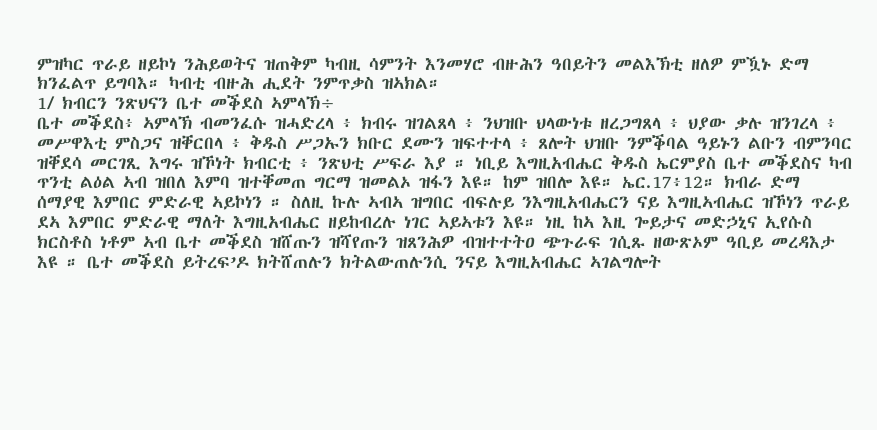ምዝካር ጥራይ ዘይኮነ ንሕይወትና ዝጠቅም ካብዚ ሳምንት እንመሃሮ ብዙሕን ዓበይትን መልእኽቲ ዘለዎ ምዃኑ ድማ ክንፈልጥ ይግባእ። ካብቲ ብዙሕ ሒደት ንምጥቃስ ዝኣክል።
1/ ክብርን ንጽህናን ቤተ መቕደስ ኣምላኽ÷
ቤተ መቕደስ፥ ኣምላኽ ብመንፈሱ ዝሓድረላ ፥ ክብሩ ዝገልጸላ ፥ ንህዝቡ ህላውነቱ ዘረጋግጸላ ፥ ህያው ቃሉ ዝንገረላ ፥ መሥዋእቲ ምስጋና ዝቐርበላ ፥ ቅዱስ ሥጋኡን ክቡር ደሙን ዝፍተተላ ፥ ጸሎት ህዝቡ ንምቕባል ዓይኑን ልቡን ብምንባር ዝቐደሳ መርገጺ እግሩ ዝኾነት ክብርቲ ፥ ንጽህቲ ሥፍራ እያ ። ነቢይ እግዚአብሔር ቅዱስ ኤርምያስ ቤተ መቕደስና ካብ ጥንቲ ልዕል ኣብ ዝበለ እምባ ዝተቐመጠ ግርማ ዝመልኦ ዝፋን እዩ። ከም ዝበሎ እዩ። ኤር.17፥12። ክብራ ድማ ሰማያዊ እምበር ምድራዊ ኣይኮነን ። ስለዚ ኩሉ ኣብኣ ዝግበር ብፍሉይ ንእግዚአብሔርን ናይ እግዚኣብሔር ዝኾነን ጥራይ ደኣ እምበር ምድራዊ ማለት እግዚአብሔር ዘይከብረሉ ነገር ኣይኣቱን እዩ። ነዚ ከኣ እዚ ጐይታና መድኃኒና ኢየሱስ ክርስቶስ ነቶም ኣብ ቤተ መቕደስ ዝሸጡን ዝሻየጡን ዝጸንሕዎ ብዝተተትዐ ጭጉራፍ ገሲጹ ዘውጽኦም ዓቢይ መረዳእታ እዩ ። ቤተ መቕደስ ይትረፍ’ዶ ክትሸጠሉን ክትልውጠሉንሲ ንናይ እግዚአብሔር ኣገልግሎት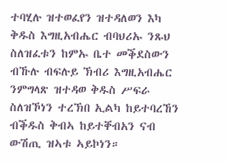ተባሂሉ ዝተወፈየን ዝተዳለወን እካ ቅዱስ እግዚአብሔር ብባህሪኡ ንጹህ ስለዝፈቱን ከምኡ ቤተ መቕደስውን ብኹሉ ብፍሉይ ኽብሪ እግዚአብሔር ንምግላጽ ዝተዳወ ቅዱስ ሥፍራ ስለዝኾነን ተረኽበ ኢልካ ከይተባረኸን ብቕዱስ ቅብኣ ከይተቐብአን ናብ ውሽጢ ዝኣቱ ኣይኮነን።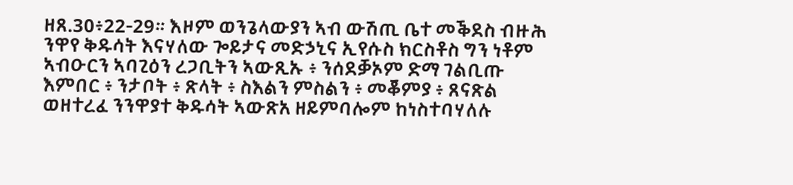ዘጸ.30፥22-29። እዞም ወንጌላውያን ኣብ ውሽጢ ቤተ መቕደስ ብዙሕ ንዋየ ቅዱሳት እናሃለው ጐይታና መድኃኒና ኢየሱስ ክርስቶስ ግን ነቶም ኣብዑርን ኣባጊዕን ረጋቢትን ኣውጺኡ ፥ ንሰደቓኦም ድማ ገልቢጡ እምበር ፥ ንታቦት ፥ ጽላት ፥ ስእልን ምስልን ፥ መቖምያ ፥ ጸናጽል ወዘተረፈ ንንዋያተ ቅዱሳት ኣውጽአ ዘይምባሎም ከነስተባሃለሉ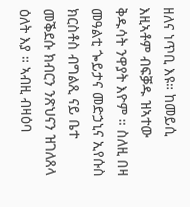ዘለና ነጥቢ እዩ። ከመይሲ እዚኣቶም ብፍቓዱ ዝኣተው ቅዱሳት ንዋያት እዮም ። ስለዚ በዛ መዓልቲ ጐይታና መድኃኒና ኢየሱስ ክርስቶስ ብግልጺ ናይ ቤተ መቕደሱ ክብርን ንጽህናን ዝገለጸላ ዕለት እያ ። ኣብዚ ብዛዕባ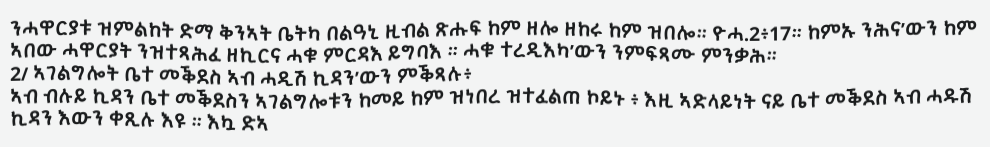ንሓዋርያቱ ዝምልከት ድማ ቅንኣት ቤትካ በልዓኒ ዚብል ጽሑፍ ከም ዘሎ ዘከሩ ከም ዝበሎ። ዮሓ.2፥17። ከምኡ ንሕና’ውን ከም ኣበው ሓዋርያት ንዝተጻሕፈ ዘኪርና ሓቁ ምርዳእ ይግባእ ። ሓቁ ተረዲእካ’ውን ንምፍጻሙ ምንቃሕ።
2/ ኣገልግሎት ቤተ መቕደስ ኣብ ሓዲሽ ኪዳን’ውን ምቕጻሉ፥
ኣብ ብሉይ ኪዳን ቤተ መቕደስን ኣገልግሎቱን ከመይ ከም ዝነበረ ዝተፈልጠ ኮይኑ ፥ እዚ ኣድላይነት ናይ ቤተ መቕደስ ኣብ ሓዱሽ ኪዳን እውን ቀጺሉ እዩ ። እኳ ድኣ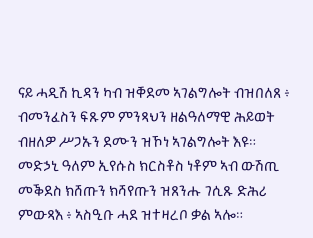ናይ ሓዲሽ ኪዳን ካብ ዝቐደመ ኣገልግሎት ብዝበለጸ ፥ ብመንፈስን ፍጹም ምንጻህን ዘልዓለማዊ ሕይወት ብዘለዎ ሥጋኡን ደሙን ዝኾነ ኣገልግሎት እዩ።
መድኃኒ ዓለም ኢየሱስ ክርስቶስ ነቶም ኣብ ውሽጢ መቕደስ ክሸጡን ክሻየጡን ዝጸንሑ ገሲጹ ድሕሪ ምውጻእ ፥ ኣስዒቡ ሓደ ዝተዛረቦ ቃል ኣሎ።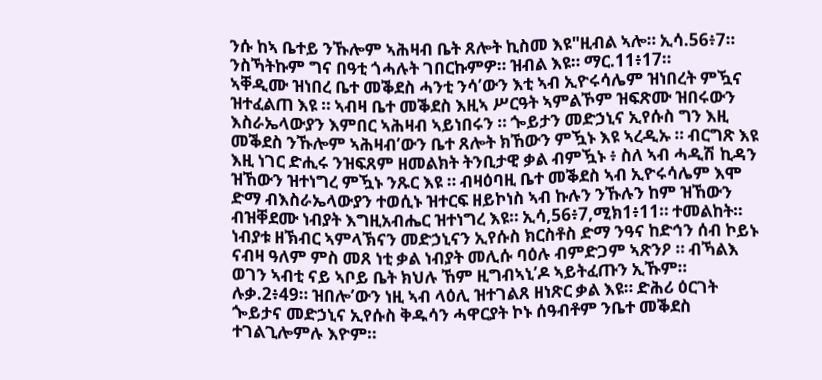ንሱ ከኣ ቤተይ ንኹሎም ኣሕዛብ ቤት ጸሎት ኪስመ እዩ"ዚብል ኣሎ። ኢሳ.56፥7። ንስኻትኩም ግና በዓቲ ጎሓሉት ገበርኩምዎ። ዝብል እዩ። ማር.11፥17።
ኣቐዲሙ ዝነበረ ቤተ መቕደስ ሓንቲ ንሳ’ውን እቲ ኣብ ኢዮሩሳሌም ዝነበረት ምዃና ዝተፈልጠ እዩ ። ኣብዛ ቤተ መቕደስ እዚኣ ሥርዓት ኣምልኾም ዝፍጽሙ ዝበሩውን እስራኤላውያን እምበር ኣሕዛብ ኣይነበሩን ። ጐይታን መድኃኒና ኢየሱስ ግን እዚ መቕደስ ንኹሎም ኣሕዛብ’ውን ቤተ ጸሎት ክኸውን ምዃኑ እዩ ኣረዲኡ ። ብርግጽ እዩ እዚ ነገር ድሒሩ ንዝፍጸም ዘመልክት ትንቢታዊ ቃል ብምዃኑ ፥ ስለ ኣብ ሓዲሽ ኪዳን ዝኸውን ዝተነግረ ምዃኑ ንጹር እዩ ። ብዛዕባዚ ቤተ መቕደስ ኣብ ኢዮሩሳሌም እሞ ድማ ብእስራኤላውያን ተወሲኑ ዝተርፍ ዘይኮነስ ኣብ ኩሉን ንኹሉን ከም ዝኸውን ብዝቐደሙ ነብያት እግዚአብሔር ዝተነግረ እዩ። ኢሳ,56፥7,ሚክ1፥11። ተመልከት። ነብያቱ ዘኽብር ኣምላኽናን መድኃኒናን ኢየሱስ ክርስቶስ ድማ ንዓና ከድኅን ሰብ ኮይኑ ናብዛ ዓለም ምስ መጸ ነቲ ቃል ነብያት መሊሱ ባዕሉ ብምድጋም ኣጽንዖ ። ብኻልእ ወገን ኣብቲ ናይ ኣቦይ ቤት ክህሉ ኸም ዚግብኣኒ’ዶ ኣይትፈጡን ኢኹም። ሉቃ.2፥49። ዝበሎ’ውን ነዚ ኣብ ላዕሊ ዝተገልጸ ዘነጽር ቃል እዩ። ድሕሪ ዕርገት ጐይታና መድኃኒና ኢየሱስ ቅዱሳን ሓዋርያት ኮኑ ሰዓብቶም ንቤተ መቕደስ ተገልጊሎምሉ እዮም።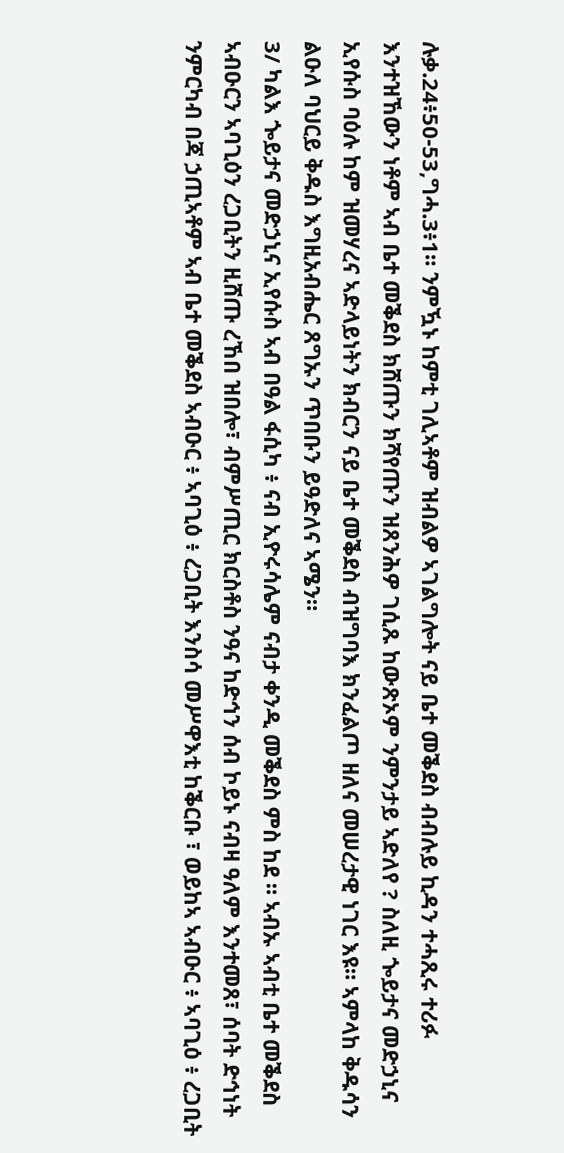ሉቃ.24፥50-53,ግሓ.3፥1። ንምዃኑ ከምቲ ገሊኣቶም ዝብልዎ ኣገልግሎት ናይ ቤተ መቕደስ ብብሉይ ኪዳን ተሓጺሩ ተሪፉ እንተዝኸውን ነቶም ኣብ ቤተ መቕደስ ክሸጡን ክሻየጡን ዝጸንሕዎ ገሲጹ ከውጽኦም ንምንታይ ኣድለየ ? ስለዚ ጐይታና መድኃኒና ኢየሱስ ባዕሉ ከም ዝመሃረና ኣድላይነትን ክብርን ናይ ቤተ መቕደስ ብዝግባእ ክንፈልጦ ዘለና መሠረታዊ ነገር እዩ። ኣምላከ ቅዱሳን ልዑለ ባህርይ ቅዱስ እግዚአብሔር ጸግኡን ጥበቡን ይዓድለና ኣሜን።
3/ ካልእ ጐይታና መድኃኒና ኢየሱስ ኣብ በዓል ፋሲካ ፥ ናብ ኢዮሩሳሌም ናብታ ቀንዲ መቕደስ ምስ ከደ ። ኣብኡ ኣብቲ ቤተ መቕደስ ኣብዑርን ኣባጊዕን ረጋቢትን ዚሸጡ ረኸበ ዝበሎ፣ ብምሥጢር ክርስቶስ ንዓና ከድኅን ሰብ ኮይኑ ናብዛ ዓለም እንተመጸ፣ ሰባት ድኅነት ንምርካብ በጃ ኃጢኣቶም ኣብ ቤተ መቕደስ ኣብዑር ፥ ኣባጊዕ ፥ ረጋቢት እንስሳ መሥዋእቲ ከቕርቡ ፣ ወይከኣ ኣብዑር ፥ ኣባጊዕ ፥ ረጋቢት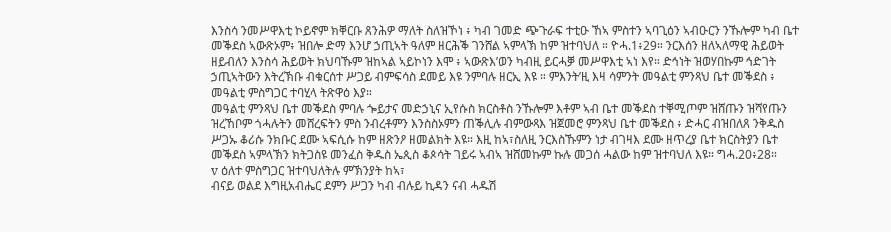እንስሳ ንመሥዋእቲ ኮይኖም ክቐርቡ ጸንሕዎ ማለት ስለዝኾነ ፥ ካብ ገመድ ጭጉራፍ ተቲዑ ኸኣ ምስተን ኣባጊዕን ኣብዑርን ንኹሎም ካብ ቤተ መቕደስ ኣውጽኦም፥ ዝበሎ ድማ እንሆ ኃጢኣት ዓለም ዘርሕቕ ገንሸል ኣምላኽ ከም ዝተባህለ ። ዮሓ.1፥29። ንርእሰን ዘለኣለማዊ ሕይወት ዘይብለን እንስሳ ሕይወት ክህባኹም ዝከኣል ኣይኮነን እሞ ፥ ኣውጽእ’ወን ካብዚ ይርሓቓ መሥዋእቲ ኣነ እየ። ድኅነት ዝወሃበኩም ኅድገት ኃጢኣትውን እትረኽቡ ብቁርሰተ ሥጋይ ብምፍሳስ ደመይ እዩ ንምባሉ ዘርኢ እዩ ። ምእንት’ዚ እዛ ሳምንት መዓልቲ ምንጻህ ቤተ መቕደስ ፥ መዓልቲ ምስግጋር ተባሂላ ትጽዋዕ እያ።
መዓልቲ ምንጻህ ቤተ መቕደስ ምባሉ ጐይታና መድኃኒና ኢየሱስ ክርስቶስ ንኹሎም እቶም ኣብ ቤተ መቕደስ ተቐሚጦም ዝሸጡን ዝሻየጡን ዝረኸቦም ጎሓሉትን መሸረፍትን ምስ ንብረቶምን እንስስኦምን ጠቕሊሉ ብምውጻእ ዝጀመሮ ምንጻህ ቤተ መቕደስ ፥ ድሓር ብዝበለጸ ንቅዱስ ሥጋኡ ቆሪሱ ንክቡር ደሙ ኣፍሲሱ ከም ዘጽንዖ ዘመልክት እዩ። እዚ ከኣ፣ስለዚ ንርእስኹምን ነታ ብገዛእ ደሙ ዘጥረያ ቤተ ክርስትያን ቤተ መቕደስ ኣምላኽን ክትጋስዩ መንፈስ ቅዱስ ኤጲስ ቆጶሳት ገይሩ ኣብኣ ዝሸመኩም ኩሉ መጋሰ ሓልው ከም ዝተባህለ እዩ። ግሓ.20፥28።
v ዕለተ ምስግጋር ዝተባህለትሉ ምኽንያት ከኣ፣
ብናይ ወልደ እግዚአብሔር ደምን ሥጋን ካብ ብሉይ ኪዳን ናብ ሓዱሽ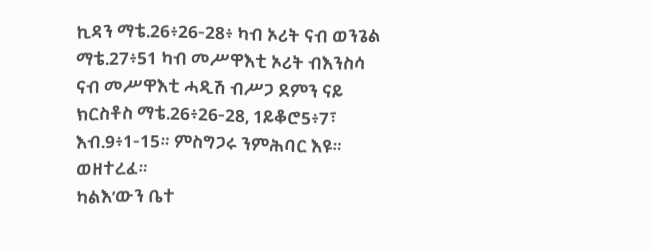ኪዳን ማቴ.26፥26-28፥ ካብ ኦሪት ናብ ወንጌል ማቴ.27፥51 ካብ መሥዋእቲ ኦሪት ብእንስሳ ናብ መሥዋእቲ ሓዲሽ ብሥጋ ደምን ናይ ክርስቶስ ማቴ.26፥26-28, 1ይቆሮ5፥7፣ እብ.9፥1-15። ምስግጋሩ ንምሕባር እዩ። ወዘተረፈ።
ካልእ’ውን ቤተ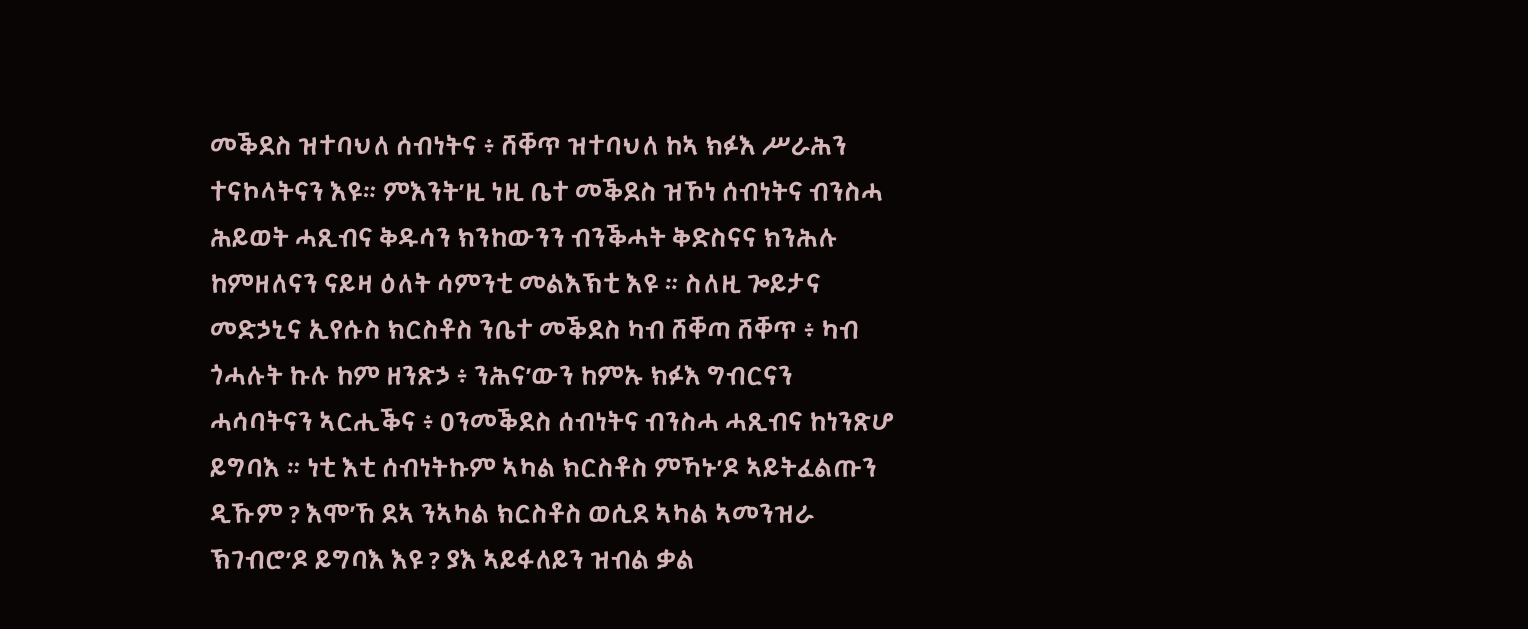መቕደስ ዝተባህለ ሰብነትና ፥ ሸቐጥ ዝተባህለ ከኣ ክፉእ ሥራሕን ተናኮላትናን እዩ። ምእንት’ዚ ነዚ ቤተ መቕደስ ዝኾነ ሰብነትና ብንስሓ ሕይወት ሓጺብና ቅዱሳን ክንከውንን ብንቕሓት ቅድስናና ክንሕሉ ከምዘለናን ናይዛ ዕለት ሳምንቲ መልእኽቲ እዩ ። ስለዚ ጐይታና መድኃኒና ኢየሱስ ክርስቶስ ንቤተ መቕደስ ካብ ሸቐጣ ሸቐጥ ፥ ካብ ጎሓሉት ኩሉ ከም ዘንጽኃ ፥ ንሕና’ውን ከምኡ ክፉእ ግብርናን ሓሳባትናን ኣርሒቕና ፥ 0ንመቕደስ ሰብነትና ብንስሓ ሓጺብና ከነንጽሆ ይግባእ ። ነቲ እቲ ሰብነትኩም ኣካል ክርስቶስ ምኻኑ’ዶ ኣይትፈልጡን ዲኹም ? እሞ’ኸ ደኣ ንኣካል ክርስቶስ ወሲደ ኣካል ኣመንዝራ ኽገብሮ’ዶ ይግባእ እዩ ? ያእ ኣይፋለይን ዝብል ቃል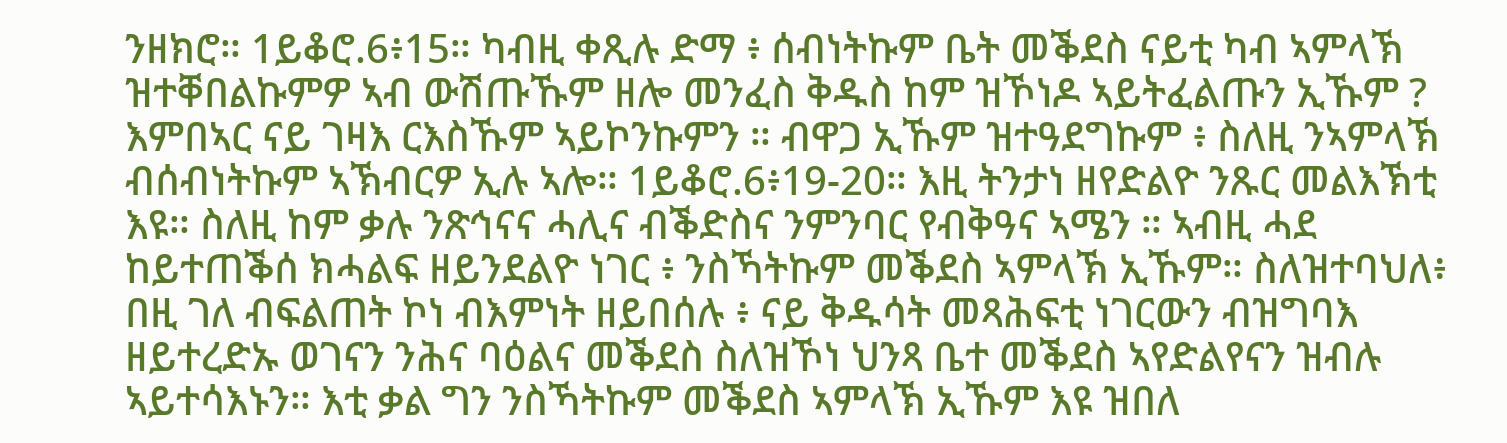ንዘክሮ። 1ይቆሮ.6፥15። ካብዚ ቀጺሉ ድማ ፥ ሰብነትኩም ቤት መቕደስ ናይቲ ካብ ኣምላኽ ዝተቐበልኩምዎ ኣብ ውሽጡኹም ዘሎ መንፈስ ቅዱስ ከም ዝኾነዶ ኣይትፈልጡን ኢኹም ? እምበኣር ናይ ገዛእ ርእስኹም ኣይኮንኩምን ። ብዋጋ ኢኹም ዝተዓደግኩም ፥ ስለዚ ንኣምላኽ ብሰብነትኩም ኣኽብርዎ ኢሉ ኣሎ። 1ይቆሮ.6፥19-20። እዚ ትንታነ ዘየድልዮ ንጹር መልእኽቲ እዩ። ስለዚ ከም ቃሉ ንጽኅናና ሓሊና ብቕድስና ንምንባር የብቅዓና ኣሜን ። ኣብዚ ሓደ ከይተጠቕሰ ክሓልፍ ዘይንደልዮ ነገር ፥ ንስኻትኩም መቕደስ ኣምላኽ ኢኹም። ስለዝተባህለ፥ በዚ ገለ ብፍልጠት ኮነ ብእምነት ዘይበሰሉ ፥ ናይ ቅዱሳት መጻሕፍቲ ነገርውን ብዝግባእ ዘይተረድኡ ወገናን ንሕና ባዕልና መቕደስ ስለዝኾነ ህንጻ ቤተ መቕደስ ኣየድልየናን ዝብሉ ኣይተሳእኑን። እቲ ቃል ግን ንስኻትኩም መቕደስ ኣምላኽ ኢኹም እዩ ዝበለ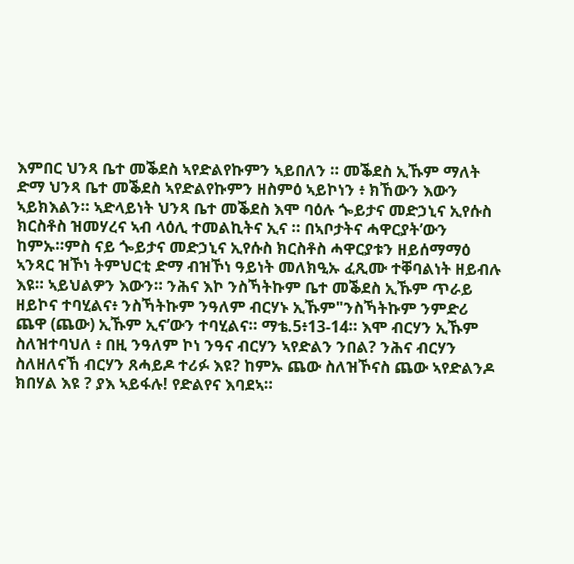እምበር ህንጻ ቤተ መቕደስ ኣየድልየኩምን ኣይበለን ። መቕደስ ኢኹም ማለት ድማ ህንጻ ቤተ መቕደስ ኣየድልየኩምን ዘስምዕ ኣይኮነን ፥ ክኸውን እውን ኣይክእልን። ኣድላይነት ህንጻ ቤተ መቕደስ እሞ ባዕሉ ጐይታና መድኃኒና ኢየሱስ ክርስቶስ ዝመሃረና ኣብ ላዕሊ ተመልኪትና ኢና ። በኣቦታትና ሓዋርያት’ውን ከምኡ።ምስ ናይ ጐይታና መድኃኒና ኢየሱስ ክርስቶስ ሓዋርያቱን ዘይሰማማዕ ኣንጻር ዝኾነ ትምህርቲ ድማ ብዝኾነ ዓይነት መለክዒኡ ፈጺሙ ተቐባልነት ዘይብሉ እዩ። ኣይህልዎን እውን። ንሕና እኮ ንስኻትኩም ቤተ መቕደስ ኢኹም ጥራይ ዘይኮና ተባሂልና፥ ንስኻትኩም ንዓለም ብርሃኑ ኢኹም"ንስኻትኩም ንምድሪ ጨዋ (ጨው) ኢኹም ኢና’ውን ተባሂልና። ማቴ.5፥13-14። እሞ ብርሃን ኢኹም ስለዝተባህለ ፥ በዚ ንዓለም ኮነ ንዓና ብርሃን ኣየድልን ንበል? ንሕና ብርሃን ስለዘለናኸ ብርሃን ጸሓይዶ ተሪፉ እዩ? ከምኡ ጨው ስለዝኾናስ ጨው ኣየድልንዶ ክበሃል እዩ ? ያእ ኣይፋሉ! የድልየና እባደኣ።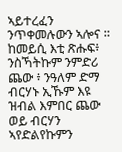ኣይተረፈን ንጥቀመሉውን ኣሎና ። ከመይሲ እቲ ጽሑፍ፥ ንስኻትኩም ንምድሪ ጨው ፥ ንዓለም ድማ ብርሃኑ ኢኹም እዩ ዝብል እምበር ጨው ወይ ብርሃን ኣየድልየኩምን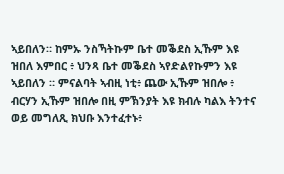ኣይበለን። ከምኡ ንስኻትኩም ቤተ መቕደስ ኢኹም እዩ ዝበለ እምበር ፥ ህንጻ ቤተ መቕደስ ኣየድልየኩምን እዩ ኣይበለን ። ምናልባት ኣብዚ ነቲ፥ ጨው ኢኹም ዝበሎ ፥ ብርሃን ኢኹም ዝበሎ በዚ ምኽንያት እዩ ክብሉ ካልእ ትንተና ወይ መግለጺ ክህቡ እንተፈተኑ፥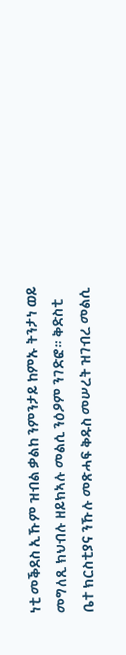ነቲ መቕደስ ኢኹም ዝብል ቃልከ ንምንታይ ከምኡ ትንታነ ወይ መግለጺ ክህብሉ ዘይክኣሉ መልሲ ንዕዖም ንገድፎ። ቅድስቲ ቤተ ክርስቲያና ንኹሉ መጽሓፍ ቅዱስ መሠረት ዝገብረ መልሲ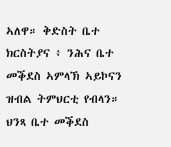ኣለዋ። ቅድስት ቤተ ክርስትያና ፥ ንሕና ቤተ መቕደስ ኣምላኽ ኣይኮናን ዝብል ትምህርቲ የብላን። ህንጻ ቤተ መቕደስ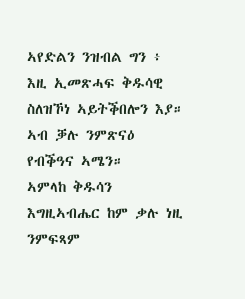ኣየድልን ንዝብል ግን ፥ እዚ ኢመጽሓፍ ቅዱሳዊ ስለዝኾነ ኣይትቕበሎን እያ። ኣብ ቓሉ ንምጽናዕ የብቕዓና ኣሜን።
ኣምላከ ቅዱሳን እግዚኣብሔር ከም ቃሉ ነዚ ንምፍጻም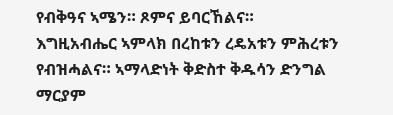የብቅዓና ኣሜን። ጾምና ይባርኸልና።
እግዚአብሔር ኣምላክ በረከቱን ረዴአቱን ምሕረቱን የብዝሓልና። ኣማላድነት ቅድስተ ቅዱሳን ድንግል ማርያም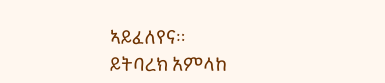ኣይፈለየና።
ይትባረክ አምላከ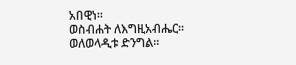አበዊነ።
ወስብሐት ለእግዚአብሔር።
ወለወላዲቱ ድንግል።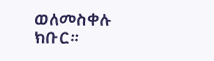ወለመስቀሉ ክቡር።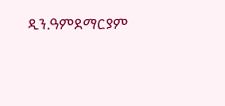ዲን.ዓምደማርያም